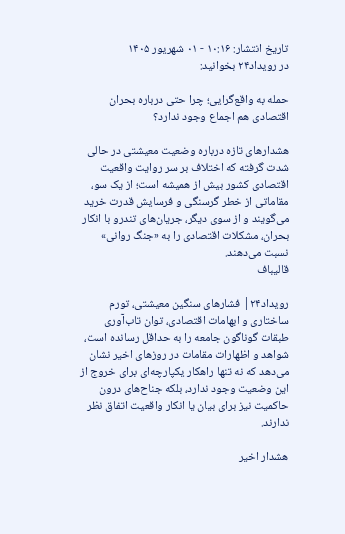تاریخ انتشار: ۱۰:۱۶ - ۰۱ شهريور ۱۴۰۵
در رویداد۲۴ بخوانید:

حمله به واقع‌گرایی؛ چرا حتی درباره بحران اقتصادی هم اجماع وجود ندارد؟

هشدار‌های تازه درباره وضعیت معیشتی در حالی شدت گرفته که اختلاف بر سر روایت واقعیت اقتصادی کشور بیش از همیشه است؛ از یک سو، مقاماتی از خطر گرسنگی و فرسایش قدرت خرید می‌گویند و از سوی دیگر، جریان‌های تندرو با انکار بحران، مشکلات اقتصادی را به «جنگ روانی» نسبت می‌دهند.
قالیباف

رویداد۲۴| فشار‌های سنگین معیشتی، تورم ساختاری و ابهامات اقتصادی، توان تاب‌آوری طبقات گوناگون جامعه را به حداقل رسانده است، شواهد و اظهارات مقامات در روز‌های اخیر نشان می‌دهد که نه تنها راهکار یکپارچه‌ای برای خروج از این وضعیت وجود ندارد، بلکه جناح‌های درون حاکمیت نیز برای بیان یا انکار واقعیت اتفاق نظر ندارند.

هشدار اخیر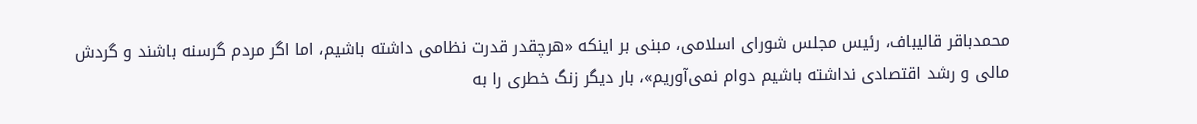محمدباقر قالیباف، رئیس مجلس شورای اسلامی، مبنی بر اینکه «هرچقدر قدرت نظامی داشته باشیم، اما اگر مردم گرسنه باشند و گردش مالی و رشد اقتصادی نداشته باشیم دوام نمی‌آوریم»، بار دیگر زنگ خطری را به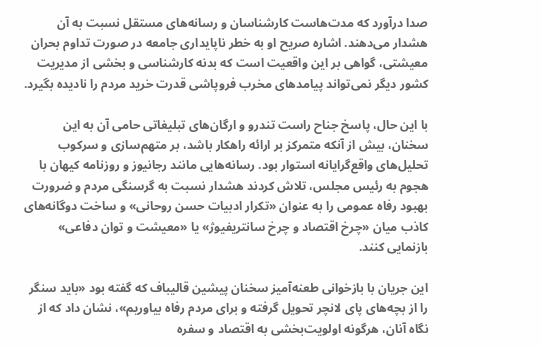صدا درآورد که مدت‌هاست کارشناسان و رسانه‌های مستقل نسبت به آن هشدار می‌دهند. اشاره صریح او به خطر ناپایداری جامعه در صورت تداوم بحران معیشتی، گواهی بر این واقعیت است که بدنه کارشناسی و بخشی از مدیریت کشور دیگر نمی‌تواند پیامد‌های مخرب فروپاشی قدرت خرید مردم را نادیده بگیرد.

با این حال، پاسخ جناح راست تندرو و ارگان‌های تبلیغاتی حامی آن به این سخنان، بیش از آنکه متمرکز بر ارائه راهکار باشد، بر متهم‌سازی و سرکوب تحلیل‌های واقع‌گرایانه استوار بود. رسانه‌هایی مانند رجانیوز و روزنامه کیهان با هجوم به رئیس مجلس، تلاش کردند هشدار نسبت به گرسنگی مردم و ضرورت بهبود رفاه عمومی را به عنوان «تکرار ادبیات حسن روحانی» و ساخت دوگانه‌های کاذب میان «چرخ اقتصاد و چرخ سانتریفیوژ» یا «معیشت و توان دفاعی» بازنمایی کنند.

این جریان با بازخوانی طعنه‌آمیز سخنان پیشین قالیباف که گفته بود «باید سنگر را از بچه‌های پای لانچر تحویل گرفته و برای مردم رفاه بیاوریم»، نشان داد که از نگاه آنان، هرگونه اولویت‌بخشی به اقتصاد و سفره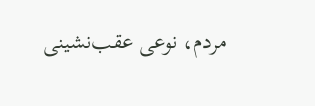مردم، نوعی عقب‌نشینی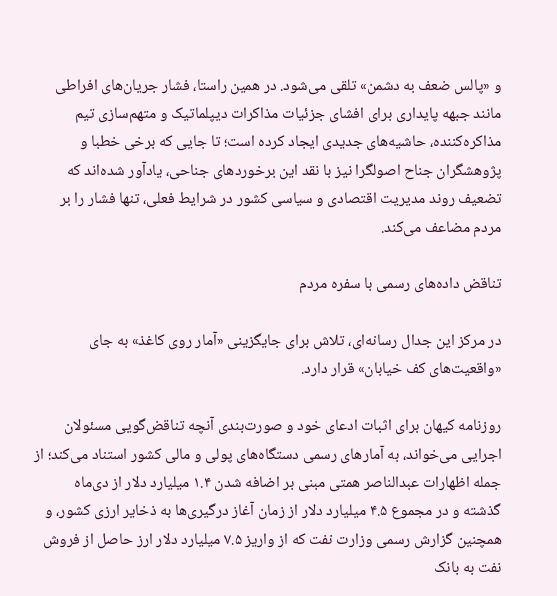و «پالس ضعف به دشمن» تلقی می‌شود. در همین راستا، فشار جریان‌های افراطی مانند جبهه پایداری برای افشای جزئیات مذاکرات دیپلماتیک و متهم‌سازی تیم مذاکره‌کننده، حاشیه‌های جدیدی ایجاد کرده است؛ تا جایی که برخی خطبا و پژوهشگران جناح اصولگرا نیز با نقد این برخورد‌های جناحی، یادآور شده‌اند که تضعیف روند مدیریت اقتصادی و سیاسی کشور در شرایط فعلی، تنها فشار را بر مردم مضاعف می‌کند.

تناقض داده‌های رسمی با سفره مردم

در مرکز این جدال رسانه‌ای، تلاش برای جایگزینی «آمار روی کاغذ» به جای «واقعیت‌های کف خیابان» قرار دارد.

روزنامه کیهان برای اثبات ادعای خود و صورت‌بندی آنچه تناقض‌گویی مسئولان اجرایی می‌خواند، به آمار‌های رسمی دستگاه‌های پولی و مالی کشور استناد می‌کند؛ از جمله اظهارات عبدالناصر همتی مبنی بر اضافه شدن ۱.۴ میلیارد دلار از دی‌ماه گذشته و در مجموع ۴.۵ میلیارد دلار از زمان آغاز درگیری‌ها به ذخایر ارزی کشور، و همچنین گزارش رسمی وزارت نفت که از واریز ۷.۵ میلیارد دلار ارز حاصل از فروش نفت به بانک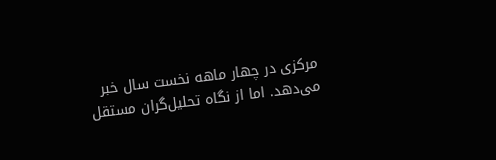مرکزی در چهار ماهه نخست سال خبر می‌دهد. اما از نگاه تحلیل‌گران مستقل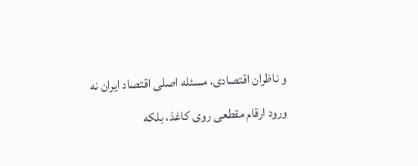و ناظران اقتصادی، مسئله اصلی اقتصاد ایران نه ورود ارقام مقطعی روی کاغذ، بلکه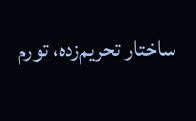ساختار تحریم‌زده، تورم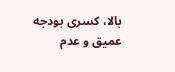بالا، کسری بودجه عمیق و عدم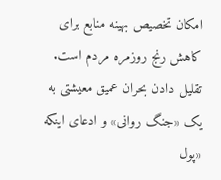امکان تخصیص بهینه منابع برای کاهش رنج روزمره مردم است. تقلیل دادن بحران عمیق معیشتی به یک «جنگ روانی» و ادعای اینکه «پول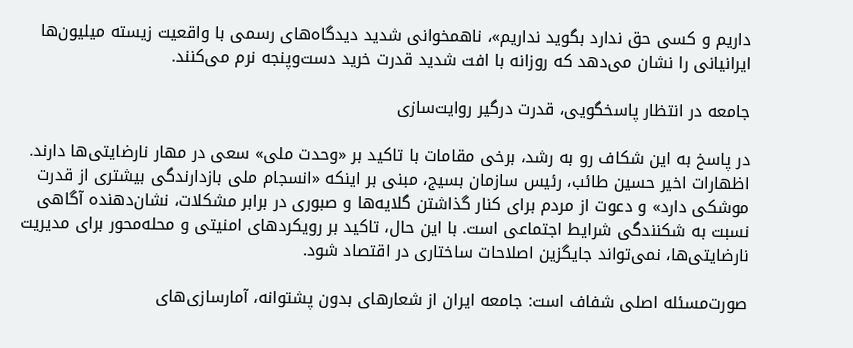داریم و کسی حق ندارد بگوید نداریم»، ناهمخوانی شدید دیدگاه‌های رسمی با واقعیت زیسته میلیون‌ها ایرانیانی را نشان می‌دهد که روزانه با افت شدید قدرت خرید دست‌وپنجه نرم می‌کنند.

جامعه در انتظار پاسخگویی، قدرت درگیر روایت‌سازی

در پاسخ به این شکاف رو به رشد، برخی مقامات با تاکید بر «وحدت ملی» سعی در مهار نارضایتی‌ها دارند. اظهارات اخیر حسین طائب، رئیس سازمان بسیج، مبنی بر اینکه «انسجام ملی بازدارندگی بیشتری از قدرت موشکی دارد» و دعوت از مردم برای کنار گذاشتن گلایه‌ها و صبوری در برابر مشکلات، نشان‌دهنده آگاهی نسبت به شکنندگی شرایط اجتماعی است. با این حال، تاکید بر رویکرد‌های امنیتی و محله‌محور برای مدیریت نارضایتی‌ها، نمی‌تواند جایگزین اصلاحات ساختاری در اقتصاد شود.

صورت‌مسئله اصلی شفاف است: جامعه ایران از شعار‌های بدون پشتوانه، آمارسازی‌های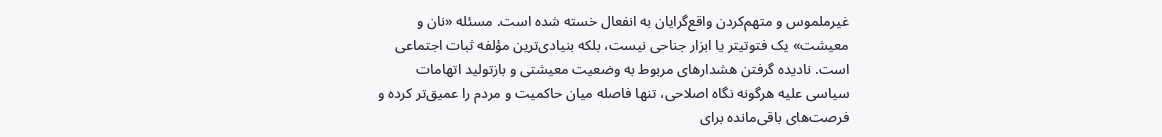غیرملموس و متهم‌کردن واقع‌گرایان به انفعال خسته شده است. مسئله «نان و معیشت» یک فتوتیتر یا ابزار جناحی نیست، بلکه بنیادی‌ترین مؤلفه ثبات اجتماعی است. نادیده گرفتن هشدار‌های مربوط به وضعیت معیشتی و بازتولید اتهامات سیاسی علیه هرگونه نگاه اصلاحی، تنها فاصله میان حاکمیت و مردم را عمیق‌تر کرده و فرصت‌های باقی‌مانده برای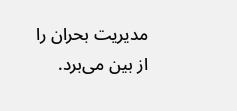مدیریت بحران را از بین می‌برد.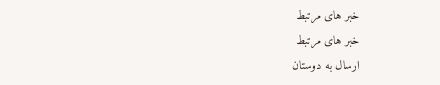خبر های مرتبط
خبر های مرتبط
ارسال به دوستان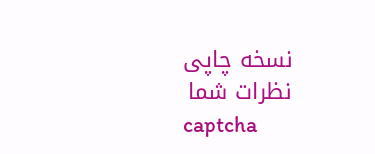نسخه چاپی
نظرات شما
captcha